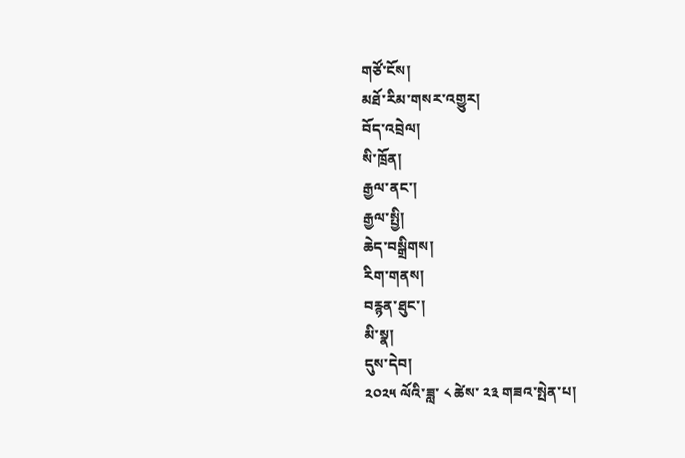གཙོ་ངོས།
མཐོ་རིམ་གསར་འགྱུར།
བོད་འབྲེལ།
སི་ཁྲོན།
རྒྱལ་ནང་།
རྒྱལ་སྤྱི།
ཆེད་བསྒྲིགས།
རིག་གནས།
བརྙན་ཐུང་།
མི་སྣ།
དུས་དེབ།
༢༠༢༥ ལོའི་ཟླ་ ༨ ཚེས་ ༢༣ གཟའ་སྤེན་པ།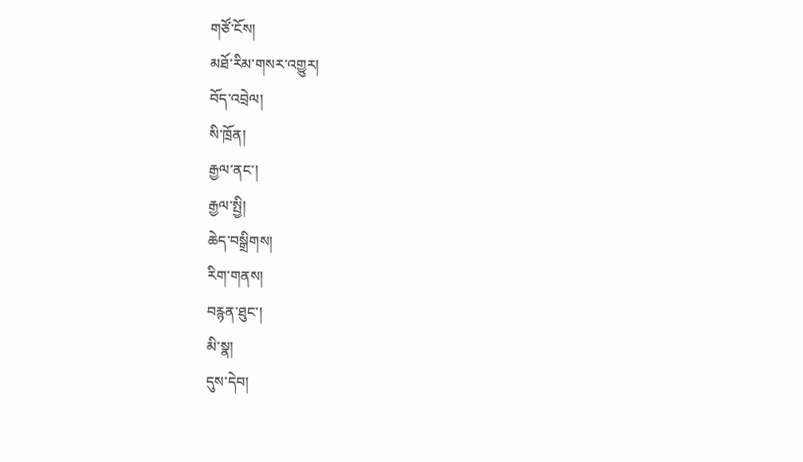གཙོ་ངོས།
མཐོ་རིམ་གསར་འགྱུར།
བོད་འབྲེལ།
སི་ཁྲོན།
རྒྱལ་ནང་།
རྒྱལ་སྤྱི།
ཆེད་བསྒྲིགས།
རིག་གནས།
བརྙན་ཐུང་།
མི་སྣ།
དུས་དེབ།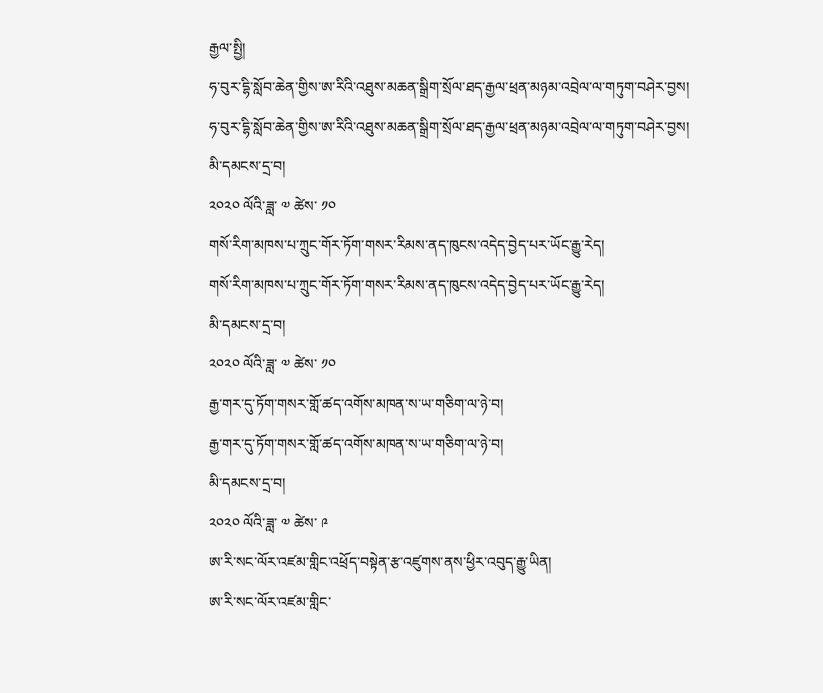རྒྱལ་སྤྱི།
ཧ་བུར་དྷི་སློབ་ཆེན་གྱིས་ཨ་རིའི་འཐུས་མཆན་སྒྲིག་སྲོལ་ཐད་རྒྱལ་ཕྲན་མཉམ་འབྲེལ་ལ་གཏུག་བཤེར་བྱས།
ཧ་བུར་དྷི་སློབ་ཆེན་གྱིས་ཨ་རིའི་འཐུས་མཆན་སྒྲིག་སྲོལ་ཐད་རྒྱལ་ཕྲན་མཉམ་འབྲེལ་ལ་གཏུག་བཤེར་བྱས།
མི་དམངས་དྲ་བ།
༢༠༢༠ ལོའི་ཟླ་ ༧ ཚེས་ ༡༠
གསོ་རིག་མཁས་པ་ཀྲུང་གོར་ཏོག་གསར་རིམས་ནད་ཁུངས་འདེད་བྱེད་པར་ཡོང་རྒྱུ་རེད།
གསོ་རིག་མཁས་པ་ཀྲུང་གོར་ཏོག་གསར་རིམས་ནད་ཁུངས་འདེད་བྱེད་པར་ཡོང་རྒྱུ་རེད།
མི་དམངས་དྲ་བ།
༢༠༢༠ ལོའི་ཟླ་ ༧ ཚེས་ ༡༠
རྒྱ་གར་དུ་ཏོག་གསར་གློ་ཚད་འགོས་མཁན་ས་ཡ་གཅིག་ལ་ཉེ་བ།
རྒྱ་གར་དུ་ཏོག་གསར་གློ་ཚད་འགོས་མཁན་ས་ཡ་གཅིག་ལ་ཉེ་བ།
མི་དམངས་དྲ་བ།
༢༠༢༠ ལོའི་ཟླ་ ༧ ཚེས་ ༩
ཨ་རི་སང་ལོར་འཛམ་གླིང་འཕྲོད་བསྟེན་རྩ་འཛུགས་ནས་ཕྱིར་འབུད་རྒྱུ་ཡིན།
ཨ་རི་སང་ལོར་འཛམ་གླིང་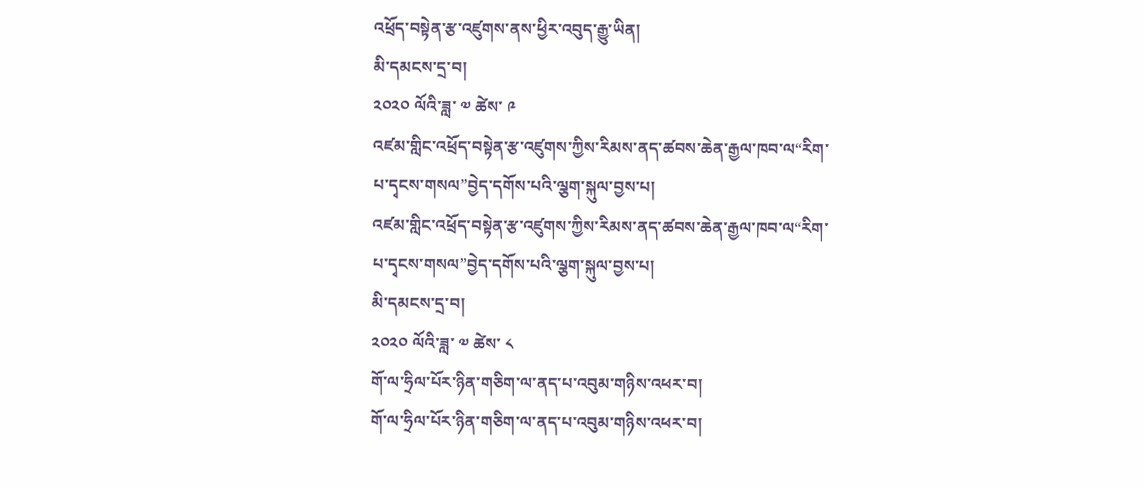འཕྲོད་བསྟེན་རྩ་འཛུགས་ནས་ཕྱིར་འབུད་རྒྱུ་ཡིན།
མི་དམངས་དྲ་བ།
༢༠༢༠ ལོའི་ཟླ་ ༧ ཚེས་ ༩
འཛམ་གླིང་འཕྲོད་བསྟེན་རྩ་འཛུགས་ཀྱིས་རིམས་ནད་ཚབས་ཆེན་རྒྱལ་ཁབ་ལ“རིག་པ་དྭངས་གསལ”བྱེད་དགོས་པའི་ལྕག་སྐུལ་བྱས་པ།
འཛམ་གླིང་འཕྲོད་བསྟེན་རྩ་འཛུགས་ཀྱིས་རིམས་ནད་ཚབས་ཆེན་རྒྱལ་ཁབ་ལ“རིག་པ་དྭངས་གསལ”བྱེད་དགོས་པའི་ལྕག་སྐུལ་བྱས་པ།
མི་དམངས་དྲ་བ།
༢༠༢༠ ལོའི་ཟླ་ ༧ ཚེས་ ༨
གོ་ལ་ཧྲིལ་པོར་ཉིན་གཅིག་ལ་ནད་པ་འབུམ་གཉིས་འཕར་བ།
གོ་ལ་ཧྲིལ་པོར་ཉིན་གཅིག་ལ་ནད་པ་འབུམ་གཉིས་འཕར་བ།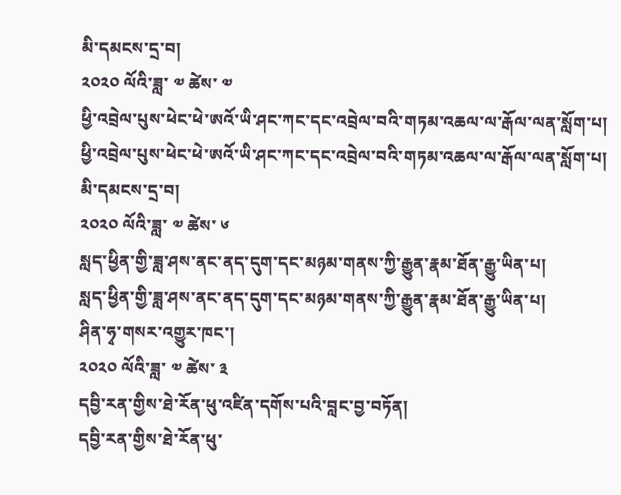མི་དམངས་དྲ་བ།
༢༠༢༠ ལོའི་ཟླ་ ༧ ཚེས་ ༧
ཕྱི་འབྲེལ་པུས་ཕེང་ཕེ་ཨའོ་ཡི་ཤང་ཀང་དང་འབྲེལ་བའི་གཏམ་འཆལ་ལ་རྒོལ་ལན་སློག་པ།
ཕྱི་འབྲེལ་པུས་ཕེང་ཕེ་ཨའོ་ཡི་ཤང་ཀང་དང་འབྲེལ་བའི་གཏམ་འཆལ་ལ་རྒོལ་ལན་སློག་པ།
མི་དམངས་དྲ་བ།
༢༠༢༠ ལོའི་ཟླ་ ༧ ཚེས་ ༦
སླད་ཕྱིན་གྱི་ཟླ་ཤས་ནང་ནད་དུག་དང་མཉམ་གནས་ཀྱི་རྒྱུན་རྣམ་ཐོན་རྒྱུ་ཡིན་པ།
སླད་ཕྱིན་གྱི་ཟླ་ཤས་ནང་ནད་དུག་དང་མཉམ་གནས་ཀྱི་རྒྱུན་རྣམ་ཐོན་རྒྱུ་ཡིན་པ།
ཤིན་ཧྭ་གསར་འགྱུར་ཁང་།
༢༠༢༠ ལོའི་ཟླ་ ༧ ཚེས་ ༣
དབྱི་རན་གྱིས་ཐེ་རོན་ཕུ་འཛིན་དགོས་པའི་བླང་བྱ་བཏོན།
དབྱི་རན་གྱིས་ཐེ་རོན་ཕུ་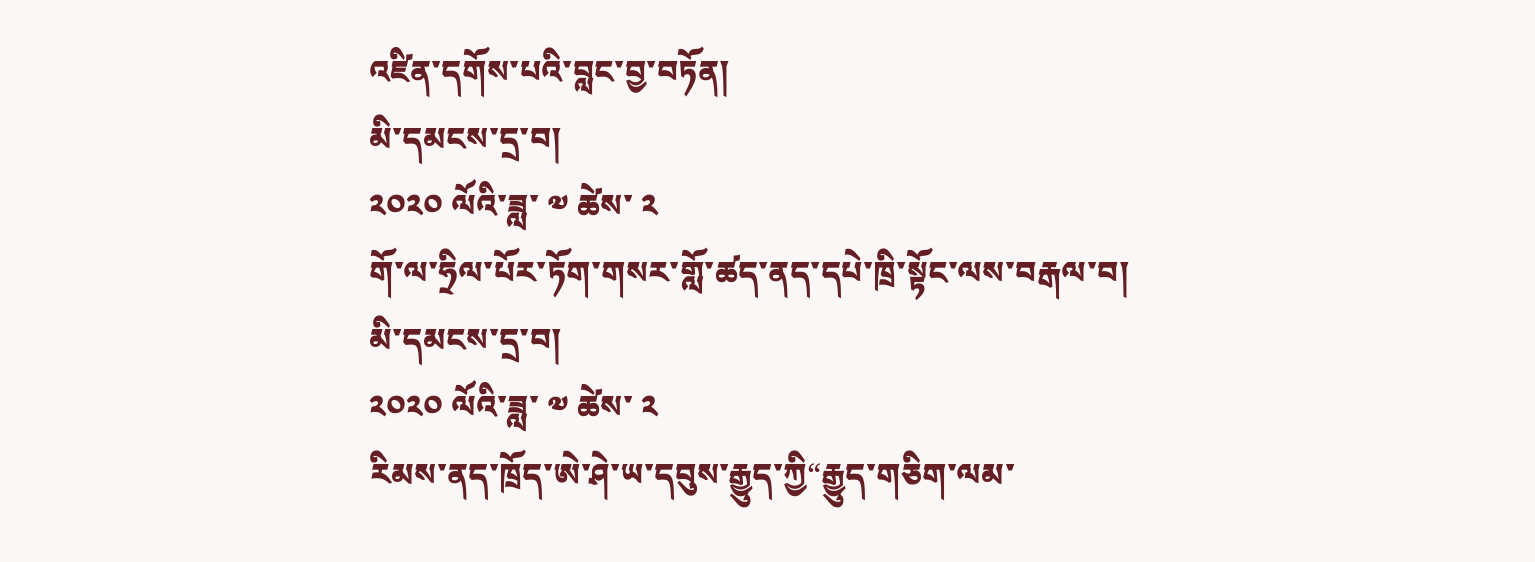འཛིན་དགོས་པའི་བླང་བྱ་བཏོན།
མི་དམངས་དྲ་བ།
༢༠༢༠ ལོའི་ཟླ་ ༧ ཚེས་ ༢
གོ་ལ་ཧྲིལ་པོར་ཏོག་གསར་གློ་ཚད་ནད་དཔེ་ཁྲི་སྟོང་ལས་བརྒལ་བ།
མི་དམངས་དྲ་བ།
༢༠༢༠ ལོའི་ཟླ་ ༧ ཚེས་ ༢
རིམས་ནད་ཁྲོད་ཨེ་ཤེ་ཡ་དབུས་རྒྱུད་ཀྱི“རྒྱུད་གཅིག་ལམ་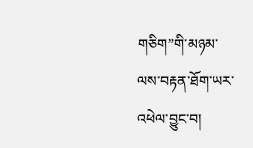གཅིག”གི་མཉམ་ལས་བརྟན་ཐོག་ཡར་འཕེལ་བྱུང་བ།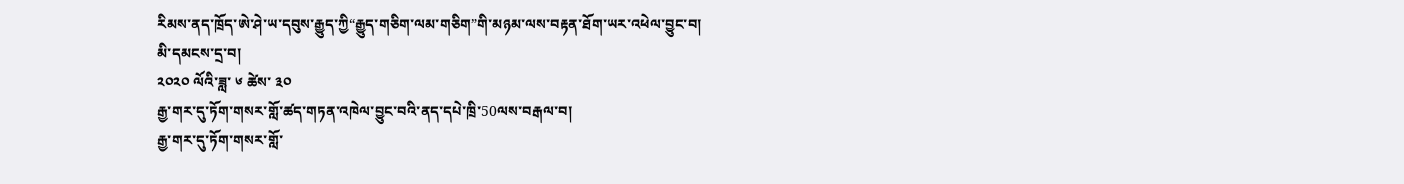རིམས་ནད་ཁྲོད་ཨེ་ཤེ་ཡ་དབུས་རྒྱུད་ཀྱི“རྒྱུད་གཅིག་ལམ་གཅིག”གི་མཉམ་ལས་བརྟན་ཐོག་ཡར་འཕེལ་བྱུང་བ།
མི་དམངས་དྲ་བ།
༢༠༢༠ ལོའི་ཟླ་ ༦ ཚེས་ ༣༠
རྒྱ་གར་དུ་ཏོག་གསར་གློ་ཚད་གཏན་འཁེལ་བྱུང་བའི་ནད་དཔེ་ཁྲི་50ལས་བརྒལ་བ།
རྒྱ་གར་དུ་ཏོག་གསར་གློ་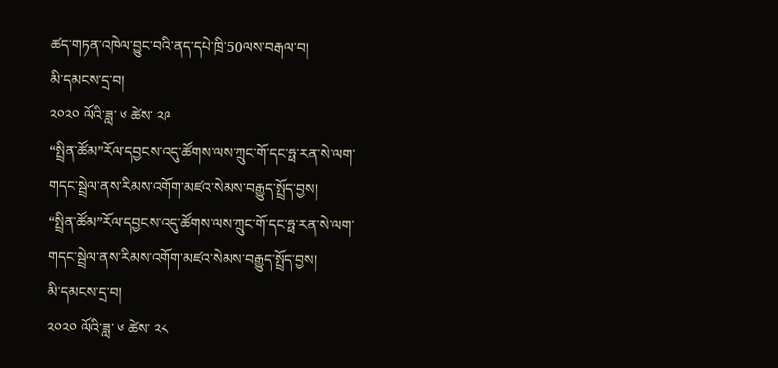ཚད་གཏན་འཁེལ་བྱུང་བའི་ནད་དཔེ་ཁྲི་50ལས་བརྒལ་བ།
མི་དམངས་དྲ་བ།
༢༠༢༠ ལོའི་ཟླ་ ༦ ཚེས་ ༢༩
“སྤྲིན་ཚོམ”རོལ་དབྱངས་འདུ་ཚོགས་ལས་ཀྲུང་གོ་དང་ཧྥ་རན་སེ་ལག་གདང་སྦྲེལ་ནས་རིམས་འགོག་མཛའ་སེམས་བརྒྱུད་སྤྲོད་བྱས།
“སྤྲིན་ཚོམ”རོལ་དབྱངས་འདུ་ཚོགས་ལས་ཀྲུང་གོ་དང་ཧྥ་རན་སེ་ལག་གདང་སྦྲེལ་ནས་རིམས་འགོག་མཛའ་སེམས་བརྒྱུད་སྤྲོད་བྱས།
མི་དམངས་དྲ་བ།
༢༠༢༠ ལོའི་ཟླ་ ༦ ཚེས་ ༢༨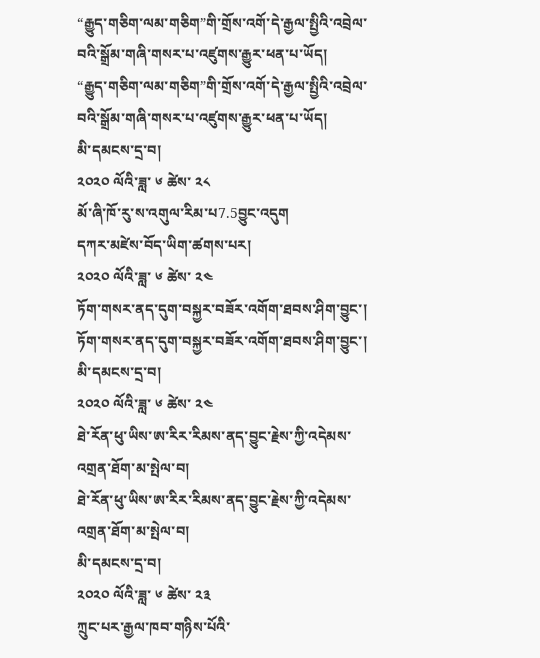“རྒྱུད་གཅིག་ལམ་གཅིག”གི་གྲོས་འགོ་དེ་རྒྱལ་སྤྱིའི་འབྲེལ་བའི་སྒྲོམ་གཞི་གསར་པ་འཛུགས་རྒྱུར་ཕན་པ་ཡོད།
“རྒྱུད་གཅིག་ལམ་གཅིག”གི་གྲོས་འགོ་དེ་རྒྱལ་སྤྱིའི་འབྲེལ་བའི་སྒྲོམ་གཞི་གསར་པ་འཛུགས་རྒྱུར་ཕན་པ་ཡོད།
མི་དམངས་དྲ་བ།
༢༠༢༠ ལོའི་ཟླ་ ༦ ཚེས་ ༢༨
མོ་ཞི་ཁོ་རུ་ས་འགུལ་རིམ་པ7.5བྱུང་འདུག
དཀར་མཛེས་བོད་ཡིག་ཚགས་པར།
༢༠༢༠ ལོའི་ཟླ་ ༦ ཚེས་ ༢༤
ཏོག་གསར་ནད་དུག་བསྐྱར་བཟོར་འགོག་ཐབས་ཤིག་བྱུང་།
ཏོག་གསར་ནད་དུག་བསྐྱར་བཟོར་འགོག་ཐབས་ཤིག་བྱུང་།
མི་དམངས་དྲ་བ།
༢༠༢༠ ལོའི་ཟླ་ ༦ ཚེས་ ༢༤
ཐེ་རོན་ཕུ་ཡིས་ཨ་རིར་རིམས་ནད་བྱུང་རྗེས་ཀྱི་འདེམས་འགྲན་ཐོག་མ་སྤེལ་བ།
ཐེ་རོན་ཕུ་ཡིས་ཨ་རིར་རིམས་ནད་བྱུང་རྗེས་ཀྱི་འདེམས་འགྲན་ཐོག་མ་སྤེལ་བ།
མི་དམངས་དྲ་བ།
༢༠༢༠ ལོའི་ཟླ་ ༦ ཚེས་ ༢༣
ཀྲུང་པར་རྒྱལ་ཁབ་གཉིས་པོའི་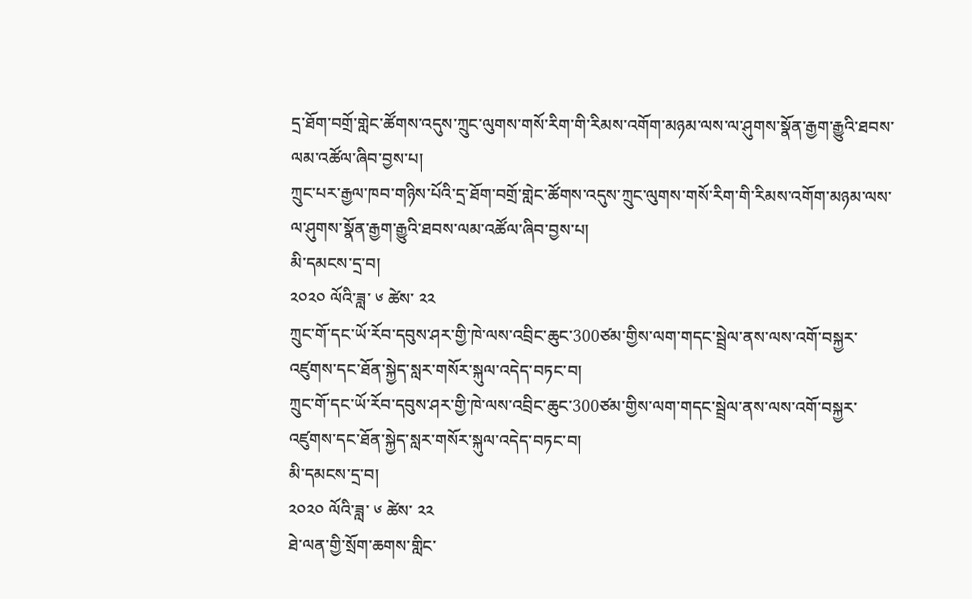དྲ་ཐོག་བགྲོ་གླེང་ཚོགས་འདུས་ཀྲུང་ལུགས་གསོ་རིག་གི་རིམས་འགོག་མཉམ་ལས་ལ་ཤུགས་སྣོན་རྒྱག་རྒྱུའི་ཐབས་ལམ་འཚོལ་ཞིབ་བྱས་པ།
ཀྲུང་པར་རྒྱལ་ཁབ་གཉིས་པོའི་དྲ་ཐོག་བགྲོ་གླེང་ཚོགས་འདུས་ཀྲུང་ལུགས་གསོ་རིག་གི་རིམས་འགོག་མཉམ་ལས་ལ་ཤུགས་སྣོན་རྒྱག་རྒྱུའི་ཐབས་ལམ་འཚོལ་ཞིབ་བྱས་པ།
མི་དམངས་དྲ་བ།
༢༠༢༠ ལོའི་ཟླ་ ༦ ཚེས་ ༢༢
ཀྲུང་གོ་དང་ཡོ་རོབ་དབུས་ཤར་གྱི་ཁེ་ལས་འབྲིང་ཆུང་300ཙམ་གྱིས་ལག་གདང་སྦྲེལ་ནས་ལས་འགོ་བསྐྱར་འཛུགས་དང་ཐོན་སྐྱེད་སླར་གསོར་སྐུལ་འདེད་བཏང་བ།
ཀྲུང་གོ་དང་ཡོ་རོབ་དབུས་ཤར་གྱི་ཁེ་ལས་འབྲིང་ཆུང་300ཙམ་གྱིས་ལག་གདང་སྦྲེལ་ནས་ལས་འགོ་བསྐྱར་འཛུགས་དང་ཐོན་སྐྱེད་སླར་གསོར་སྐུལ་འདེད་བཏང་བ།
མི་དམངས་དྲ་བ།
༢༠༢༠ ལོའི་ཟླ་ ༦ ཚེས་ ༢༢
ཐེ་ལན་གྱི་སྲོག་ཆགས་གླིང་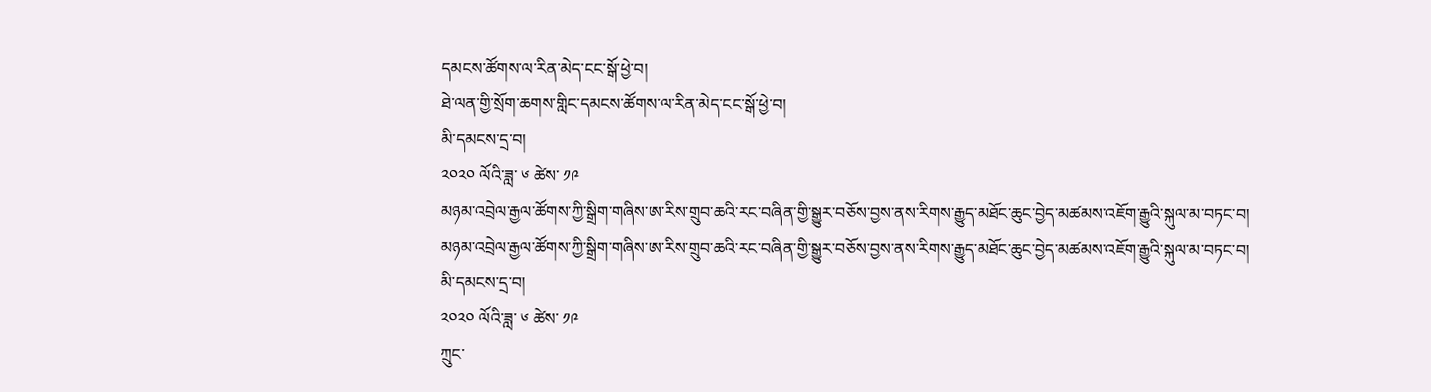དམངས་ཚོགས་ལ་རིན་མེད་ངང་སྒོ་ཕྱེ་བ།
ཐེ་ལན་གྱི་སྲོག་ཆགས་གླིང་དམངས་ཚོགས་ལ་རིན་མེད་ངང་སྒོ་ཕྱེ་བ།
མི་དམངས་དྲ་བ།
༢༠༢༠ ལོའི་ཟླ་ ༦ ཚེས་ ༡༩
མཉམ་འབྲེལ་རྒྱལ་ཚོགས་ཀྱི་སྒྲིག་གཞིས་ཨ་རིས་གྲུབ་ཆའི་རང་བཞིན་གྱི་སྒྱུར་བཅོས་བྱས་ནས་རིགས་རྒྱུད་མཐོང་ཆུང་བྱེད་མཚམས་འཇོག་རྒྱུའི་སྐུལ་མ་བཏང་བ།
མཉམ་འབྲེལ་རྒྱལ་ཚོགས་ཀྱི་སྒྲིག་གཞིས་ཨ་རིས་གྲུབ་ཆའི་རང་བཞིན་གྱི་སྒྱུར་བཅོས་བྱས་ནས་རིགས་རྒྱུད་མཐོང་ཆུང་བྱེད་མཚམས་འཇོག་རྒྱུའི་སྐུལ་མ་བཏང་བ།
མི་དམངས་དྲ་བ།
༢༠༢༠ ལོའི་ཟླ་ ༦ ཚེས་ ༡༩
ཀྲུང་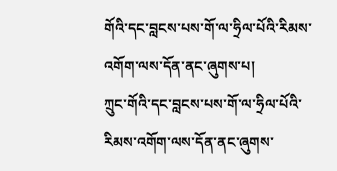གོའི་དང་བླངས་པས་གོ་ལ་ཧྲིལ་པོའི་རིམས་འགོག་ལས་དོན་ནང་ཞུགས་པ།
ཀྲུང་གོའི་དང་བླངས་པས་གོ་ལ་ཧྲིལ་པོའི་རིམས་འགོག་ལས་དོན་ནང་ཞུགས་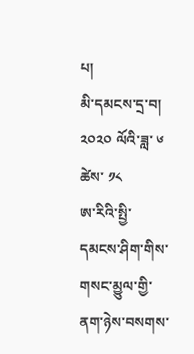པ།
མི་དམངས་དྲ་བ།
༢༠༢༠ ལོའི་ཟླ་ ༦ ཚེས་ ༡༨
ཨ་རིའི་སྤྱི་དམངས་ཤིག་གིས་གསང་མྱུལ་གྱི་ནག་ཉེས་བསགས་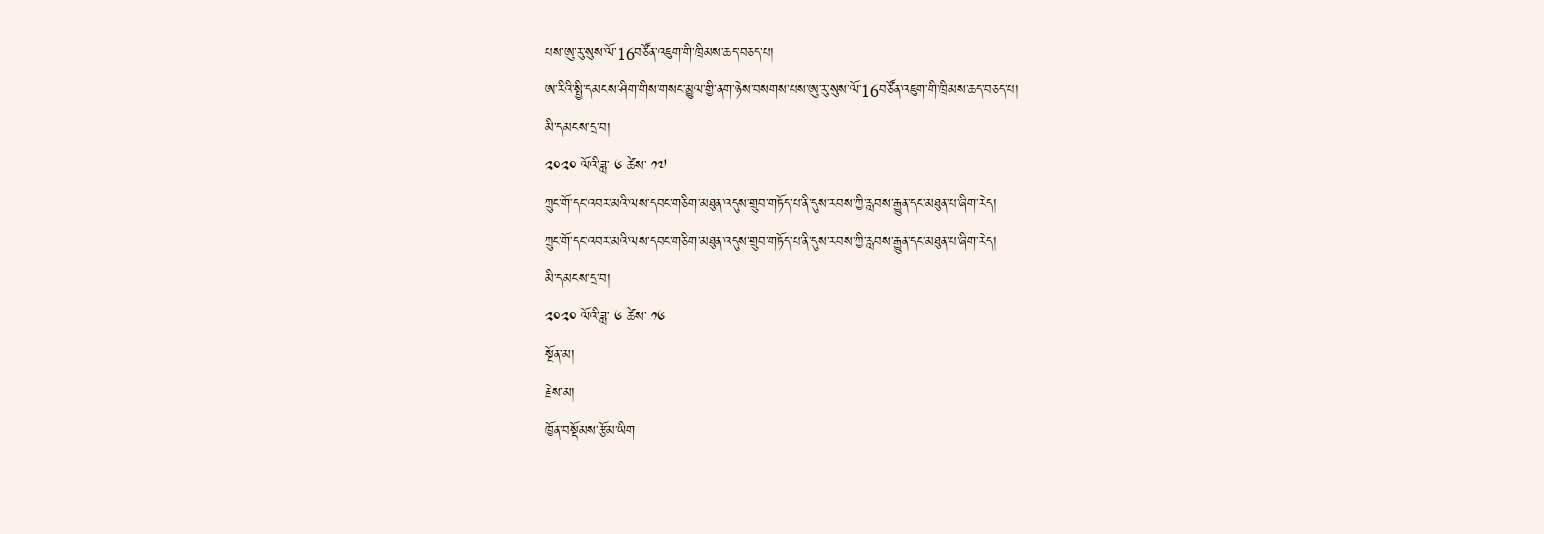པས་ཨུ་རུ་སུས་ལོ་16བཙོན་འཇུག་གི་ཁྲིམས་ཆད་བཅད་པ།
ཨ་རིའི་སྤྱི་དམངས་ཤིག་གིས་གསང་མྱུལ་གྱི་ནག་ཉེས་བསགས་པས་ཨུ་རུ་སུས་ལོ་16བཙོན་འཇུག་གི་ཁྲིམས་ཆད་བཅད་པ།
མི་དམངས་དྲ་བ།
༢༠༢༠ ལོའི་ཟླ་ ༦ ཚེས་ ༡༧
ཀྲུང་གོ་དང་འབར་མའི་ལས་དབང་གཅིག་མཐུན་འདུས་གྲུབ་གཏོད་པ་ནི་དུས་རབས་ཀྱི་རླབས་རྒྱུན་དང་མཐུན་པ་ཞིག་རེད།
ཀྲུང་གོ་དང་འབར་མའི་ལས་དབང་གཅིག་མཐུན་འདུས་གྲུབ་གཏོད་པ་ནི་དུས་རབས་ཀྱི་རླབས་རྒྱུན་དང་མཐུན་པ་ཞིག་རེད།
མི་དམངས་དྲ་བ།
༢༠༢༠ ལོའི་ཟླ་ ༦ ཚེས་ ༡༦
སྔོན་མ།
རྗེས་མ།
ཁྱོན་བསྡོམས་རྩོམ་ཡིག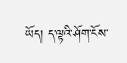ཡོད། ད་ལྟའི་ཤོག་ངོས་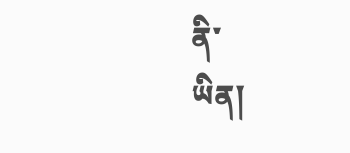ནི་
ཡིན།